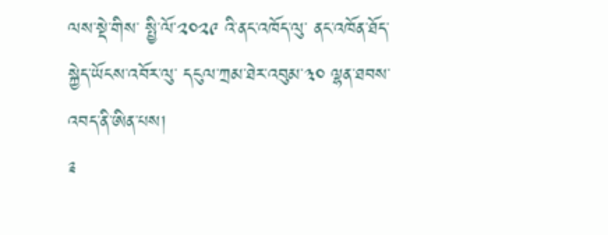ལས་སྡེ་གིས་ སྤྱི་ལོ་༢༠༢༩ འི་ནང་འཁོད་ལུ་ ནང་འཁོན་ཐོད་སྐྱེད་ཡོངས་འབོར་ལུ་ དངུལ་ཀྲམ་ཐེར་འབུམ་༣༠ ལྷན་ཐབས་འབད་ནི་ཨིན་པས།
༉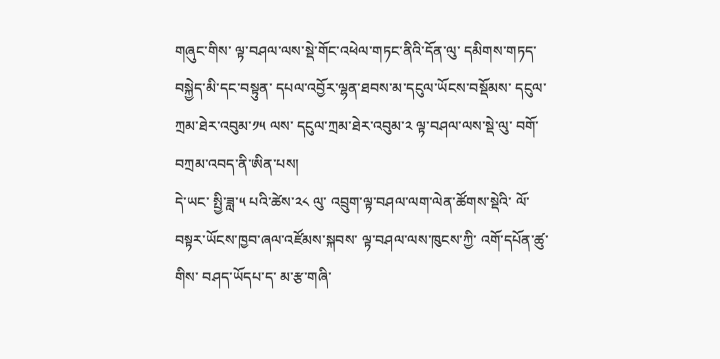གཞུང་གིས་ ལྟ་བཤལ་ལས་སྡེ་གོང་འཕེལ་གཏང་ནིའི་དོན་ལུ་ དམིགས་གཏད་བསྐྱེད་མི་དང་བསྟུན་ དཔལ་འབྱོར་ལྷན་ཐབས་མ་དངུལ་ཡོངས་བསྡོམས་ དངུལ་ཀྲམ་ཐེར་འབུམ་༡༥ ལས་ དངུལ་ཀྲམ་ཐེར་འབུམ་༢ ལྟ་བཤལ་ལས་སྡེ་ལུ་ བགོ་བཀྲམ་འབད་ནི་ཨིན་པས།
དེ་ཡང་ སྤྱི་ཟླ་༥ པའི་ཚེས་༢༨ ལུ་ འབྲུག་ལྟ་བཤལ་ལག་ལེན་ཚོགས་སྡེའི་ ལོ་བསྟར་ཡོངས་ཁྱབ་ཞལ་འཛོམས་སྐབས་ ལྟ་བཤལ་ལས་ཁུངས་ཀྱི་ འགོ་དཔོན་ཚུ་གིས་ བཤད་ཡོདཔ་ད་ མ་རྩ་གཞི་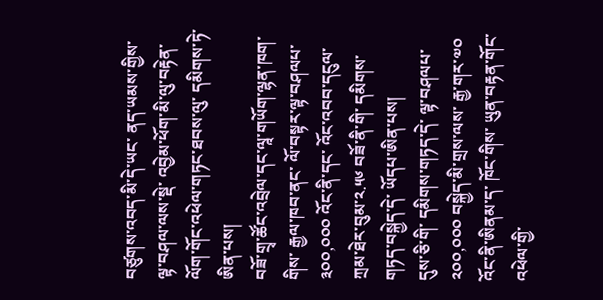བཙུགས་འབད་མི་དེ་ཡང་ ནད་ཡམས་གྱིས་ ལྟ་བཤལ་ལས་སྡེ་ འབྱེམ་ཕོག་མི་ལུ་བརྟེན་ ལོག་གོང་འཕེལ་གཏང་ཐབས་ལུ་ དམིགས་ཏེ་ཨིན་པས།
བཟོ་གྲྭ་ཚོང་འབྲེལ་དང་ལཱ་གཡོག་ལྷན་ཁག་གིས་ རྒྱལ་ཁབ་ནང་ ལོ་བསྟར་ལྟ་བཤལཔ་༣༠༠,༠༠༠ འོང་ནི་དང་ འོང་འབབ་དངུལ་ཀྲམ་ཐེར་བུམ་༢.༥༦ བཟོ་ནི་གི་ དམིགས་གཏད་བསྐྱེད་དེ་ ཡོདཔ་ཨིན་པས།
དུས་ཅི་གི་ དམིགས་གཏད་དེ་ ལྟ་བཤལཔ་༢༠༠,༠༠༠ བསྐྱེད་མི་གྲས་ལས་ རྒྱ་གར་༧༠ འོང་ནི་ཨིནམ་ད་ ཁོང་གིས་ ཡུན་བརྟན་གོང་འཕེལ་གྱི་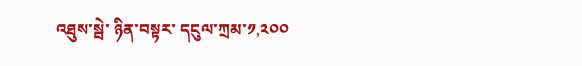འཐུས་སྦེ་ ཉིན་བསྟར་ དངུལ་ཀྲམ་༡,༢༠༠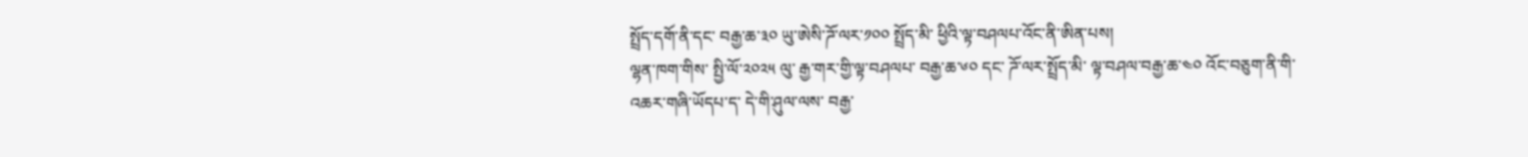སྤྲོད་དགོ་ནི་དང་ བརྒྱ་ཆ་༣༠ ཡུ་ཨེསི་ཌོ་ལར་༡༠༠ སྤྲོད་མི་ ཕྱིའི་ལྟ་བཤལཔ་འོང་ནི་ཨིན་པས།
ལྷན་ཁག་གིས་ སྤྱི་ལོ་༢༠༢༥ ལུ་ རྒྱ་གར་གྱི་ལྟ་བཤལཔ་ བརྒྱ་ཆ་༦༠ དང་ ཌོ་ལར་སྤྲོད་མི་ ལྟ་བཤལ་བརྒྱ་ཆ་༤༠ འོང་བཅུག་ནི་གི་ འཆར་གཞི་ཡོདཔ་ད་ དེ་གི་ཤུལ་ལས་ བརྒྱ་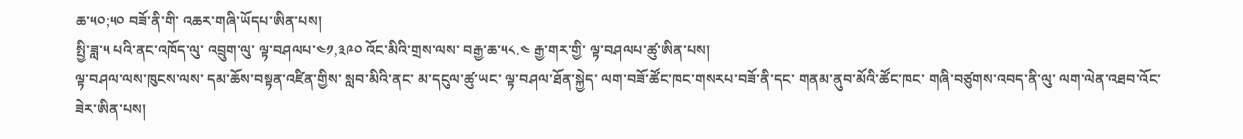ཆ་༥༠;༥༠ བཟོ་ནི་གི་ འཆར་གཞི་ཡོདཔ་ཨིན་པས།
སྤྱི་ཟླ་༥ པའི་ནང་འཁོད་ལུ་ འབྲུག་ལུ་ ལྟ་བཤལཔ་༤༡,༣༩༠ འོང་མིའི་གྲས་ལས་ བརྒྱ་ཆ་༥༨.༤ རྒྱ་གར་གྱི་ ལྟ་བཤལཔ་ཚུ་ཨིན་པས།
ལྟ་བཤལ་ལས་ཁུངས་ལས་ དམ་ཆོས་བསྟན་འཛིན་གྱིས་ སླབ་མིའི་ནང་ མ་དངུལ་ཚུ་ཡང་ ལྟ་བཤལ་ཐོན་སྐྱེད་ ལག་བཟོ་ཚོང་ཁང་གསརཔ་བཟོ་ནི་དང་ གནམ་ནུབ་མོའི་ཚོང་ཁང་ གཞི་བཙུགས་འབད་ནི་ལུ་ ལག་ལེན་འཐབ་འོང་ཟེར་ཨིན་པས།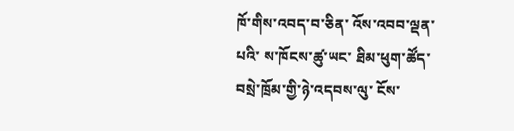ཁོ་གིས་འབད་བ་ཅིན་ འོས་འབབ་ལྡན་པའི་ ས་ཁོངས་ཚུ་ཡང་ ཐིམ་ཕུག་ཚོད་བསྲེ་ཁྲོམ་གྱི་ཉེ་འདབས་ལུ་ ངོས་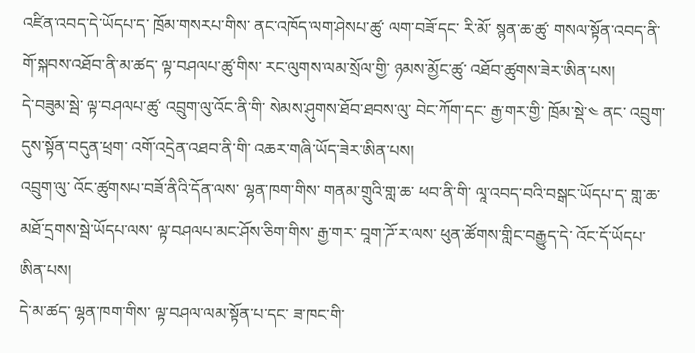འཛིན་འབད་དེ་ཡོདཔ་ད་ ཁྲོམ་གསརཔ་གིས་ ནང་འཁོད་ལག་ཤེསཔ་ཚུ་ ལག་བཟོ་དང་ རི་མོ་ སྙན་ཆ་ཚུ་ གསལ་སྟོན་འབད་ནི་ གོ་སྐབས་འཐོབ་ནི་མ་ཚད་ ལྟ་བཤལཔ་ཚུ་གིས་ རང་ལུགས་ལམ་སྲོལ་གྱི་ ཉམས་མྱོང་ཚུ་ འཐོབ་ཚུགས་ཟེར་ཨིན་པས།
དེ་བཟུམ་སྦེ་ ལྟ་བཤལཔ་ཚུ་ འབྲུག་ལུ་འོང་ནི་གི་ སེམས་ཤུགས་ཐོབ་ཐབས་ལུ་ བེང་ཀོག་དང་ རྒྱ་གར་གྱི་ ཁྲོམ་སྡེ་༤ ནང་ འབྲུག་དུས་སྟོན་བདུན་ཕྲག་ འགོ་འདྲེན་འཐབ་ནི་གི་ འཆར་གཞི་ཡོད་ཟེར་ཨིན་པས།
འབྲུག་ལུ་ འོང་ཚུགསཔ་བཟོ་ནིའི་དོན་ལས་ ལྷན་ཁག་གིས་ གནམ་གྲུའི་གླ་ཆ་ ཕབ་ནི་གི་ ལཱ་འབད་བའི་བསྒང་ཡོདཔ་ད་ གླ་ཆ་མཐོ་དྲགས་སྦེ་ཡོདཔ་ལས་ ལྟ་བཤལཔ་མང་ཤོས་ཅིག་གིས་ རྒྱ་གར་ བཱག་ཌོ་ར་ལས་ ཕུན་ཚོགས་གླིང་བརྒྱུད་དེ་ འོང་དོ་ཡོདཔ་ཨིན་པས།
དེ་མ་ཚད་ ལྷན་ཁག་གིས་ ལྟ་བཤལ་ལམ་སྟོན་པ་དང་ ཟ་ཁང་གི་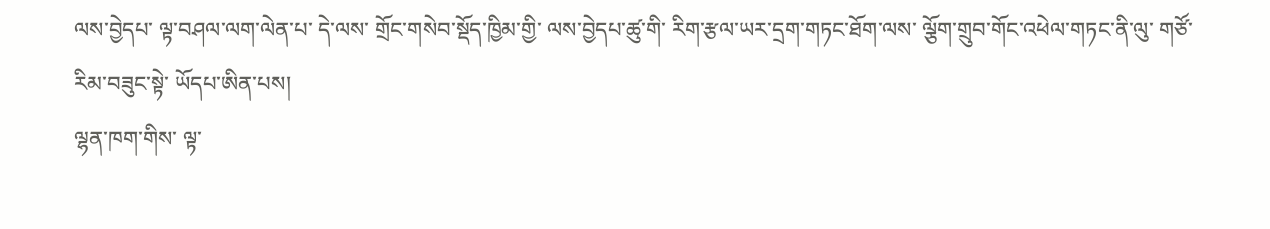ལས་བྱེདཔ་ ལྟ་བཤལ་ལག་ལེན་པ་ དེ་ལས་ གྲོང་གསེབ་སྡོད་ཁྱིམ་གྱི་ ལས་བྱེདཔ་ཚུ་གི་ རིག་རྩལ་ཡར་དྲག་གཏང་ཐོག་ལས་ ལྕོག་གྲུབ་གོང་འཕེལ་གཏང་ནི་ལུ་ གཙོ་རིམ་བཟུང་སྟེ་ ཡོདཔ་ཨིན་པས།
ལྷན་ཁག་གིས་ ལྟ་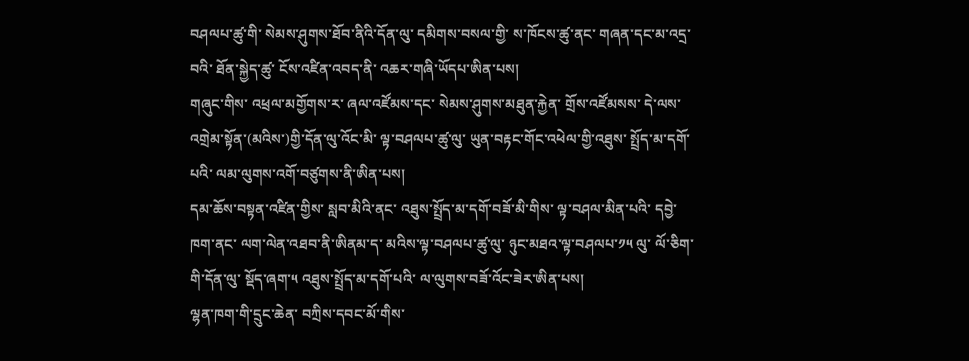བཤལཔ་ཚུ་གི་ སེམས་ཤུགས་ཐོབ་ནིའི་དོན་ལུ་ དམིགས་བསལ་གྱི་ ས་ཁོངས་ཚུ་ནང་ གཞན་དང་མ་འདྲ་བའི་ ཐོན་སྐྱེད་ཚུ་ ངོས་འཛིན་འབད་ནི་ འཆར་གཞི་ཡོདཔ་ཨིན་པས།
གཞུང་གིས་ འཕྲལ་མགྱོགས་ར་ ཞལ་འཛོམས་དང་ སེམས་ཤུགས་མཐུན་རྐྱེན་ གྲོས་འཛོམསས་ དེ་ལས་ འགྲེམ་སྟོན་(མའིས་)གྱི་དོན་ལུ་འོང་མི་ ལྟ་བཤལཔ་ཚུ་ལུ་ ཡུན་བརྟང་གོང་འཕེལ་གྱི་འཐུས་ སྤྲོད་མ་དགོ་པའི་ ལམ་ལུགས་འགོ་བཙུགས་ནི་ཨིན་པས།
དམ་ཆོས་བསྟན་འཛིན་གྱིས་ སླབ་མིའི་ནང་ འཐུས་སྤྲོད་མ་དགོ་བཟོ་མི་གིས་ ལྟ་བཤལ་མིན་པའི་ དབྱེ་ཁག་ནང་ ལག་ལེན་འཐབ་ནི་ཨིནམ་ད་ མའིས་ལྟ་བཤལཔ་ཚུ་ལུ་ ཉུང་མཐའ་ལྟ་བཤལཔ་༡༥ ལུ་ ལོ་ཅིག་གི་དོན་ལུ་ སྡོད་ཞག་༥ འཐུས་སྤྲོད་མ་དགོ་པའི་ ལ་ལུགས་བཟོ་འོང་ཟེར་ཨིན་པས།
ལྷན་ཁག་གི་དྲུང་ཆེན་ བཀྲིས་དབང་མོ་གིས་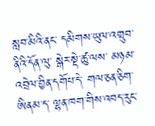སླབ་མིའི་ནང་ དམིགས་ཡུལ་འགྲུབ་ནིའི་དོན་ལུ་ སྒེར་སྡེ་ཚུ་ལས་ མཉམ་འབྲེལ་བྱིན་དགོཔ་དེ་ གལ་ཅན་ཅིག་ཨིནམ་ད་ ལྷན་ཁག་གིས་འབད་རུང་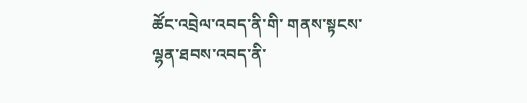ཚོང་འབྲེལ་འབད་ནི་གི་ གནས་སྟངས་ལྷན་ཐབས་འབད་ནི་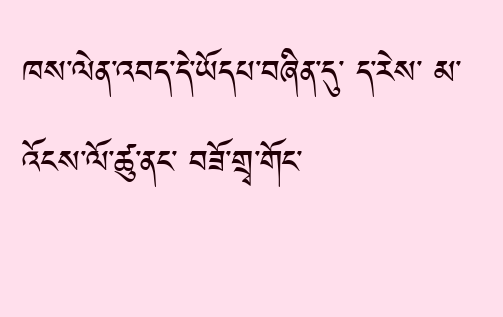ཁས་ལེན་འབད་དེ་ཡོདཔ་བཞིན་དུ་ ད་རེས་ མ་འོངས་ལོ་ཚུ་ནང་ བཟོ་གྲྭ་གོང་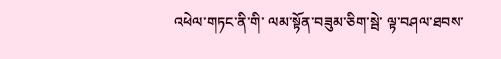འཕེལ་གཏང་ནི་གི་ ལམ་སྟོན་བཟུམ་ཅིག་སྦེ་ ལྟ་བཤལ་ཐབས་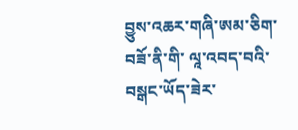བྱུས་འཆར་གཞི་ཨམ་ཅིག་ བཟོ་ནི་གི་ ལཱ་འབད་བའི་བསྒང་ཡོད་ཟེར་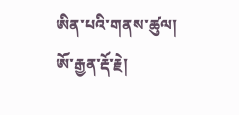ཨིན་པའི་གནས་ཚུལ།
ཨོ་རྒྱན་རྡོ་རྗེ།